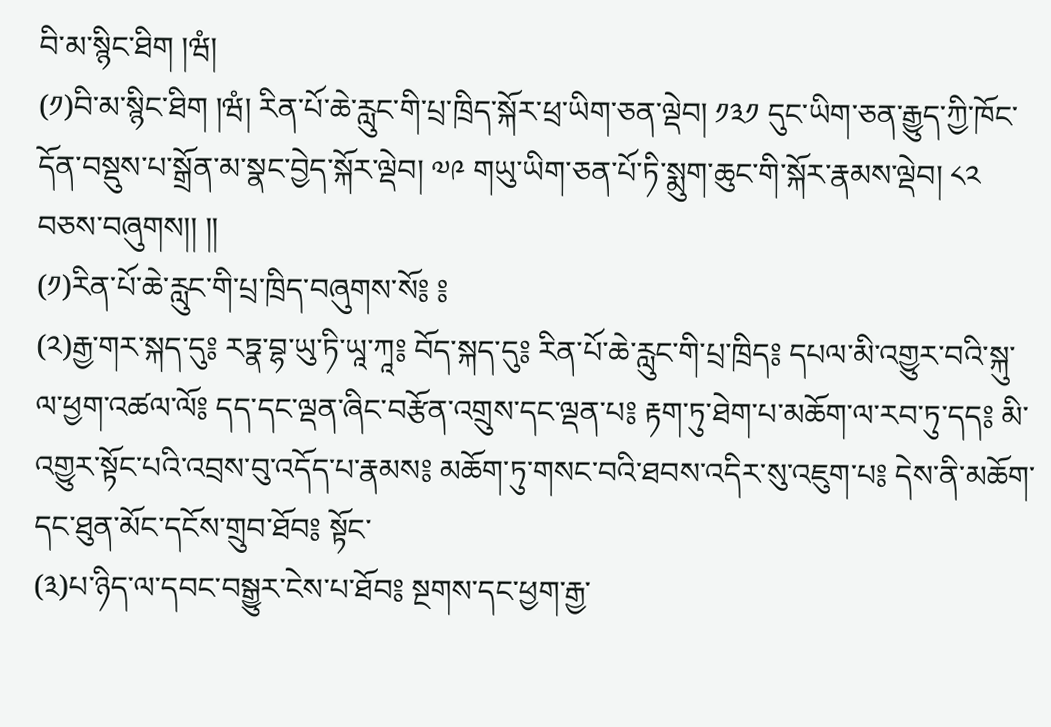བི་མ་སྙིང་ཐིག །ཝཾ།
(༡)བི་མ་སྙིང་ཐིག །ཝཾ། རིན་པོ་ཆེ་རླུང་གི་པྲ་ཁྲིད་སྐོར་ཕྲ་ཡིག་ཅན་ལྡེབ། ༡༣༡ དུང་ཡིག་ཅན་རྒྱུད་ཀྱི་ཁོང་དོན་བསྡུས་པ་སྒྲོན་མ་སྣང་བྱེད་སྐོར་ལྡེབ། ༧༩ གཡུ་ཡིག་ཅན་པོ་ཏི་སྨུག་ཆུང་གི་སྐོར་རྣམས་ལྡེབ། ༨༢ བཅས་བཞུགས།། །།
(༡)རིན་པོ་ཆེ་རླུང་གི་པྲ་ཁྲིད་བཞུགས་སོ༔ ༔
(༢)རྒྱ་གར་སྐད་དུ༔ རཏྣ་བྷ་ཡུ་ཏི་ཡཱ་ཀཱ༔ བོད་སྐད་དུ༔ རིན་པོ་ཆེ་རླུང་གི་པྲ་ཁྲིད༔ དཔལ་མི་འགྱུར་བའི་སྐུ་ལ་ཕྱག་འཚལ་ལོ༔ དད་དང་ལྡན་ཞིང་བརྩོན་འགྲུས་དང་ལྡན་པ༔ རྟག་ཏུ་ཐེག་པ་མཆོག་ལ་རབ་ཏུ་དད༔ མི་འགྱུར་སྟོང་པའི་འབྲས་བུ་འདོད་པ་རྣམས༔ མཆོག་ཏུ་གསང་བའི་ཐབས་འདིར་སུ་འཇུག་པ༔ དེས་ནི་མཆོག་དང་ཐུན་མོང་དངོས་གྲུབ་ཐོབ༔ སྟོང་
(༣)པ་ཉིད་ལ་དབང་བསྒྱུར་ངེས་པ་ཐོབ༔ སྔགས་དང་ཕྱག་རྒྱ་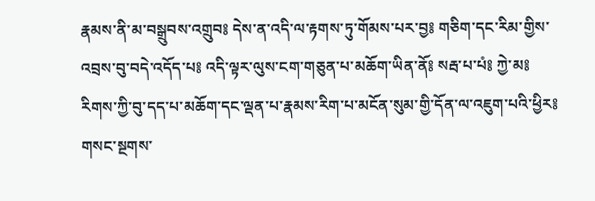རྣམས་ནི་མ་བསྒྲུབས་འགྲུབ༔ དེས་ན་འདི་ལ་རྟགས་ཏུ་གོམས་པར་བྱ༔ གཅིག་དང་རིམ་གྱིས་འབྲས་བུ་བདེ་འདོད་པ༔ འདི་ལྟར་ལུས་ངག་གཅུན་པ་མཆོག་ཡིན་ནོ༔ སརྦ་པ་པཾ༔ ཀྱེ་མ༔ རིགས་ཀྱི་བུ་དད་པ་མཆོག་དང་ལྡན་པ་རྣམས་རིག་པ་མངོན་སུམ་གྱི་དོན་ལ་འཇུག་པའི་ཕྱིར༔ གསང་སྔགས་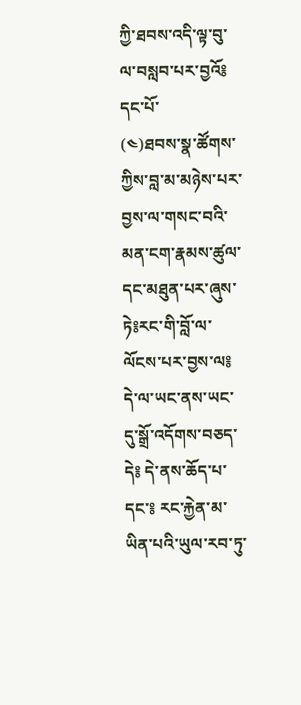ཀྱི་ཐབས་འདི་ལྟ་བུ་ལ་བསླབ་པར་བྱའོ༔ དང་པོ་
(༤)ཐབས་སྣ་ཚོགས་ཀྱིས་བླ་མ་མཉེས་པར་བྱས་ལ་གསང་བའི་མན་ངག་རྣམས་ཚུལ་དང་མཐུན་པར་ཞུས་ཏེ༔རང་གི་བློ་ལ་ལོངས་པར་བྱས་ལ༔ དེ་ལ་ཡང་ནས་ཡང་དུ་སྒྲོ་འདོགས་བཅད་དེ༔ དེ་ནས་ཆོད་པ་དང་༔ རང་རྐྱེན་མ་ཡིན་པའི་ཡུལ་རབ་ཏུ་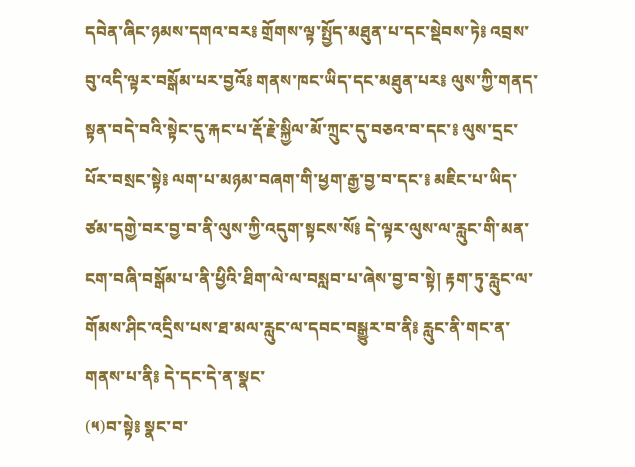དབེན་ཞིང་ཉམས་དགའ་བར༔ གྲོགས་ལྟ་སྤྱོད་མཐུན་པ་དང་སྡེབས་ཏེ༔ འབྲས་བུ་འདི་ལྟར་བསྒོམ་པར་བྱའོ༔ གནས་ཁང་ཡིད་དང་མཐུན་པར༔ ལུས་ཀྱི་གནད་སྟན་བདེ་བའི་སྟེང་དུ་རྐང་པ་རྡོ་རྗེ་སྐྱིལ་མོ་ཀྲུང་དུ་བཅའ་བ་དང་༔ ལུས་དྲང་པོར་བསྲང་སྟེ༔ ལག་པ་མཉམ་བཞག་གི་ཕྱག་རྒྱ་བྱ་བ་དང་༔ མཇིང་པ་ཡིད་ཙམ་དགྱེ་བར་བྱ་བ་ནི་ལུས་ཀྱི་འདུག་སྟངས་སོ༔ དེ་ལྟར་ལུས་ལ་རླུང་གི་མན་ངག་བཞི་བསྒོམ་པ་ནི་ཕྱིའི་ཐིག་ལེ་ལ་བསླབ་པ་ཞེས་བྱ་བ་སྟེ། རྟག་ཏུ་རླུང་ལ་གོམས་ཤིང་འདྲིས་པས་ཐ་མལ་རླུང་ལ་དབང་བསྒྱུར་བ་ནི༔ རླུང་ནི་གང་ན་གནས་པ་ནི༔ དེ་དང་དེ་ན་སྣང་
(༥)བ་སྟེ༔ སྣང་བ་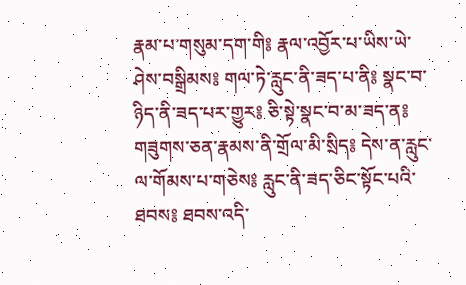རྣམ་པ་གསུམ་དག་གི༔ རྣལ་འབྱོར་པ་ཡིས་ཡེ་ཤེས་བསྒྲིམས༔ གལ་ཏེ་རླུང་ནི་ཟད་པ་ནི༔ སྣང་བ་ཉིད་ནི་ཟད་པར་གྱུར༔ ཅི་སྟེ་སྣང་བ་མ་ཟད་ན༔ གཟུགས་ཅན་རྣམས་ནི་གྲོལ་མི་སྲིད༔ དེས་ན་རླུང་ལ་གོམས་པ་གཅེས༔ རླུང་ནི་ཟད་ཅིང་སྟོང་པའི་ཐབས༔ ཐབས་འདི་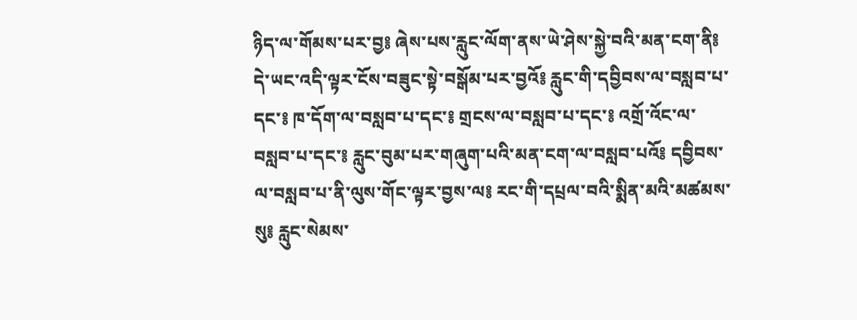ཉིད་ལ་གོམས་པར་བྱ༔ ཞེས་པས་རླུང་ལོག་ནས་ཡེ་ཤེས་སྐྱེ་བའི་མན་ངག་ནི༔ དེ་ཡང་འདི་ལྟར་ངོས་བཟུང་སྟེ་བསྒོམ་པར་བྱའོ༔ རླུང་གི་དབྱིབས་ལ་བསླབ་པ་དང་༔ ཁ་དོག་ལ་བསླབ་པ་དང་༔ གྲངས་ལ་བསླབ་པ་དང་༔ འགྲོ་འོང་ལ་བསླབ་པ་དང་༔ རླུང་བུམ་པར་གཞུག་པའི་མན་ངག་ལ་བསླབ་པའོ༔ དབྱིབས་ལ་བསླབ་པ་ནི་ལུས་གོང་ལྟར་བྱས་ལ༔ རང་གི་དཔྲལ་བའི་སྨིན་མའི་མཚམས་སུ༔ རླུང་སེམས་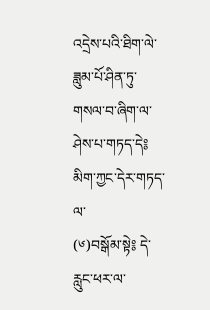འདྲེས་པའི་ཐིག་ལེ་ཟླུམ་པོ་ཤིན་ཏུ་གསལ་བ་ཞིག་ལ་ཤེས་པ་གཏད་དེ༔ མིག་ཀྱང་དེར་གཏད་ལ་
(༦)བསྒོམ་སྟེ༔ དེ་རླུང་ཕར་ལ་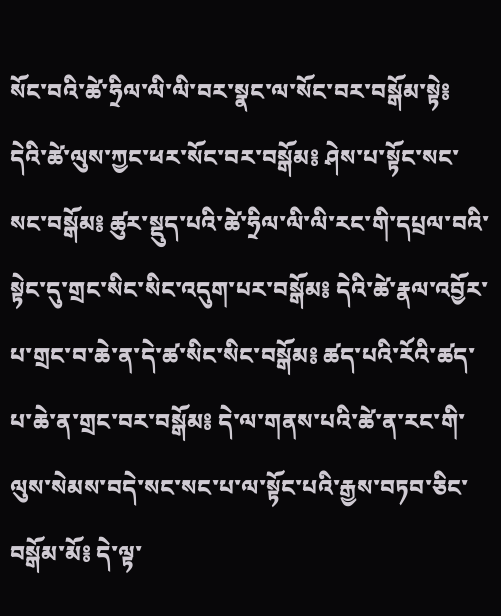སོང་བའི་ཚེ་ཧྲིལ་ལི་ལི་བར་སྣང་ལ་སོང་བར་བསྒོམ་སྟེ༔ དེའི་ཚེ་ལུས་ཀྱང་ཕར་སོང་བར་བསྒོམ༔ ཤེས་པ་སྟོང་སང་སང་བསྒོམ༔ ཚུར་སྡུད་པའི་ཚེ་ཧྲིལ་ལི་ལི་རང་གི་དཔྲལ་བའི་སྟེང་དུ་གྲང་སིང་སིང་འདུག་པར་བསྒོམ༔ དེའི་ཚེ་རྣལ་འབྱོར་པ་གྲང་བ་ཆེ་ན་དེ་ཚ་སིང་སིང་བསྒོམ༔ ཚད་པའི་རོའི་ཚད་པ་ཆེ་ན་གྲང་བར་བསྒོམ༔ དེ་ལ་གནས་པའི་ཚེ་ན་རང་གི་ལུས་སེམས་བདེ་སང་སང་པ་ལ་སྟོང་པའི་རྒྱས་བཏབ་ཅིང་བསྒོམ་མོ༔ དེ་ལྟ་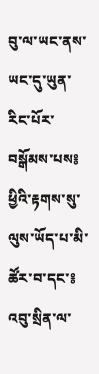བུ་ལ་ཡང་ནས་ཡང་དུ་ཡུན་རིང་པོར་བསྒོམས་པས༔ ཕྱིའི་རྟགས་སུ་ལུས་ཡོད་པ་མི་ཚོར་བ་དང་༔ འབུ་སྲིན་ལ་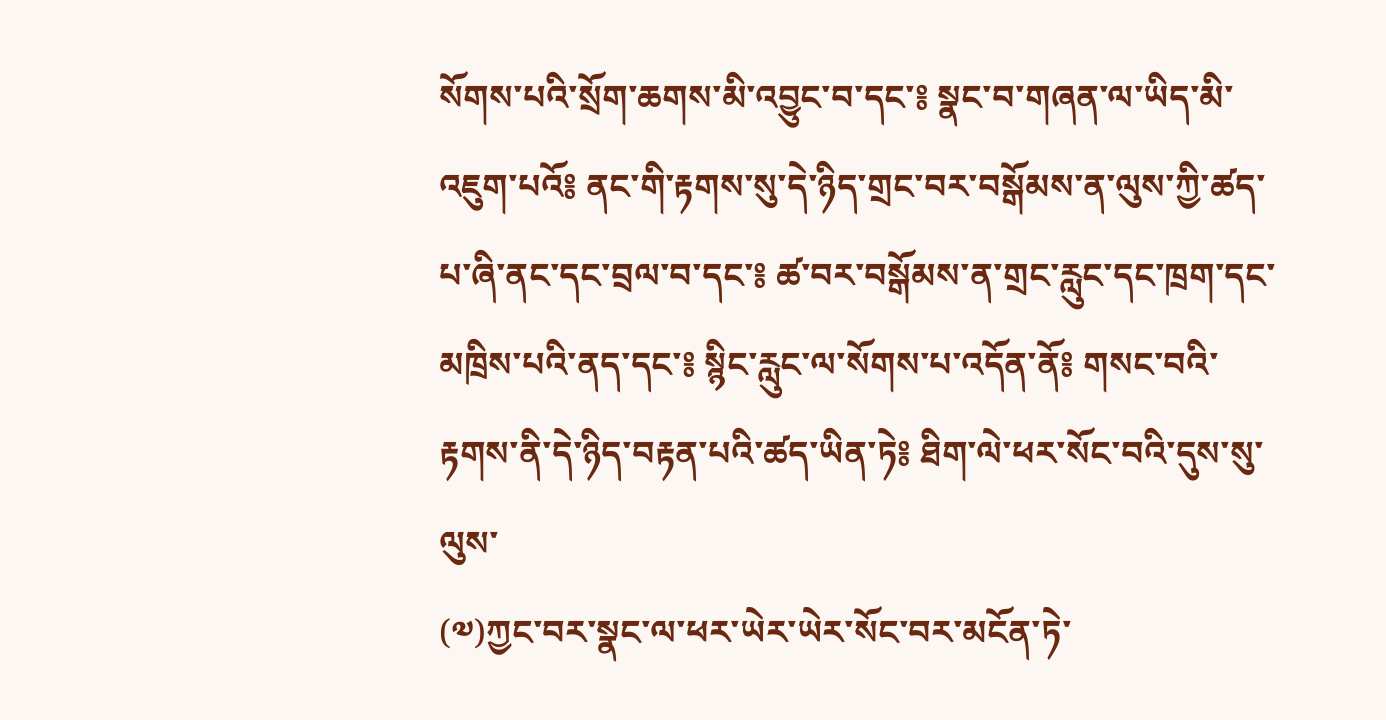སོགས་པའི་སྲོག་ཆགས་མི་འབྱུང་བ་དང་༔ སྣང་བ་གཞན་ལ་ཡིད་མི་འཇུག་པའོ༔ ནང་གི་རྟགས་སུ་དེ་ཉིད་གྲང་བར་བསྒོམས་ན་ལུས་ཀྱི་ཚད་པ་ཞི་ནང་དང་བྲལ་བ་དང་༔ ཚ་བར་བསྒོམས་ན་གྲང་རླུང་དང་ཁྲག་དང་མཁྲིས་པའི་ནད་དང་༔ སྙིང་རླུང་ལ་སོགས་པ་འདོན་ནོ༔ གསང་བའི་རྟགས་ནི་དེ་ཉིད་བརྟན་པའི་ཚད་ཡིན་ཏེ༔ ཐིག་ལེ་ཕར་སོང་བའི་དུས་སུ་ལུས་
(༧)ཀྱང་བར་སྣང་ལ་ཕར་ཡེར་ཡེར་སོང་བར་མངོན་ཏེ་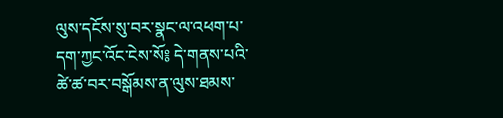ལུས་དངོས་སུ་བར་སྣང་ལ་འཕག་པ་དག་ཀྱང་འོང་ངེས་སོ༔ དེ་གནས་པའི་ཚེ་ཚ་བར་བསྒོམས་ན་ལུས་ཐམས་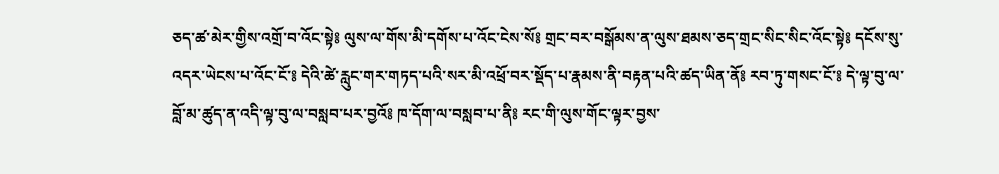ཅད་ཚ་མེར་གྱིས་འགྲོ་བ་འོང་སྟེ༔ ལུས་ལ་གོས་མི་དགོས་པ་འོང་ངེས་སོ༔ གྲང་བར་བསྒོམས་ན་ལུས་ཐམས་ཅད་གྲང་སིང་སིང་འོང་སྟེ༔ དངོས་སུ་འདར་ཡེངས་པ་འོང་ངོ་༔ དེའི་ཚེ་རླུང་གར་གཏད་པའི་སར་མི་འཕྲོ་བར་སྡོད་པ་རྣམས་ནི་བརྟན་པའི་ཚད་ཡིན་ནོ༔ རབ་ཏུ་གསང་ངོ་༔ དེ་ལྟ་བུ་ལ་བློ་མ་ཚུད་ན་འདི་ལྟ་བུ་ལ་བསླབ་པར་བྱའོ༔ ཁ་དོག་ལ་བསླབ་པ་ནི༔ རང་གི་ལུས་གོང་ལྟར་བྱས་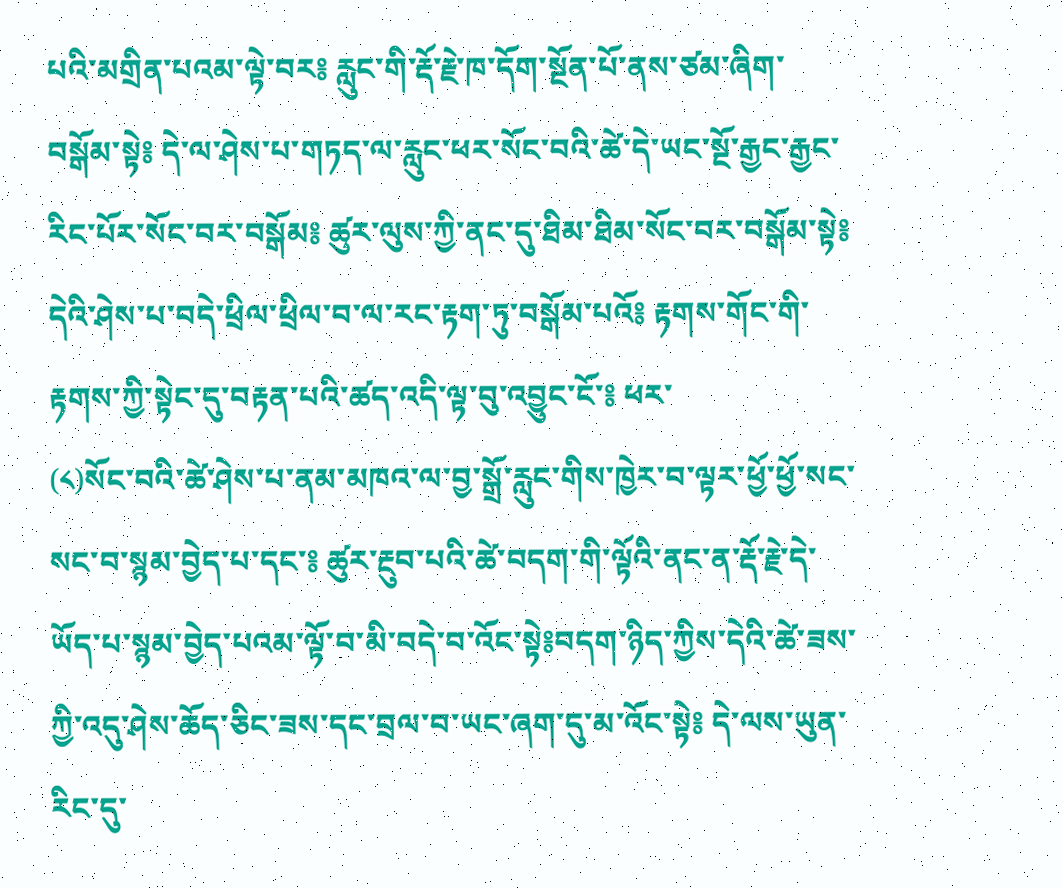པའི་མགྲིན་པའམ་ལྟེ་བར༔ རླུང་གི་རྡོ་རྗེ་ཁ་དོག་སྔོན་པོ་ནས་ཙམ་ཞིག་བསྒོམ་སྟེ༔ དེ་ལ་ཤེས་པ་གཏད་ལ་རླུང་ཕར་སོང་བའི་ཚེ་དེ་ཡང་སྔོ་རྒྱང་རྒྱང་རིང་པོར་སོང་བར་བསྒོམ༔ ཚུར་ལུས་ཀྱི་ནང་དུ་ཐིམ་ཐིམ་སོང་བར་བསྒོམ་སྟེ༔ དེའི་ཤེས་པ་བདེ་ཕྲིལ་ཕྲིལ་བ་ལ་རང་རྟག་ཏུ་བསྒོམ་པའོ༔ རྟགས་གོང་གི་རྟགས་ཀྱི་སྟེང་དུ་བརྟན་པའི་ཚད་འདི་ལྟ་བུ་འབྱུང་ངོ་༔ ཕར་
(༨)སོང་བའི་ཚེ་ཤེས་པ་ནམ་མཁའ་ལ་བྱ་སྒྲོ་རླུང་གིས་ཁྱེར་བ་ལྟར་ཕྱོ་ཕྱོ་སང་སང་བ་སྙམ་བྱེད་པ་དང་༔ ཚུར་རྔུབ་པའི་ཚེ་བདག་གི་ལྟོའི་ནང་ན་རྡོ་རྗེ་དེ་ཡོད་པ་སྙམ་བྱེད་པའམ་ལྟོ་བ་མི་བདེ་བ་འོང་སྟེ༔བདག་ཉིད་ཀྱིས་དེའི་ཚེ་ཟས་ཀྱི་འདུ་ཤེས་ཆོད་ཅིང་ཟས་དང་བྲལ་བ་ཡང་ཞག་དུ་མ་འོང་སྟེ༔ དེ་ལས་ཡུན་རིང་དུ་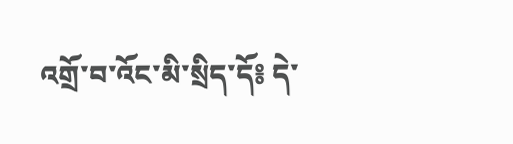འགྲོ་བ་འོང་མི་སྲིད་དོ༔ དེ་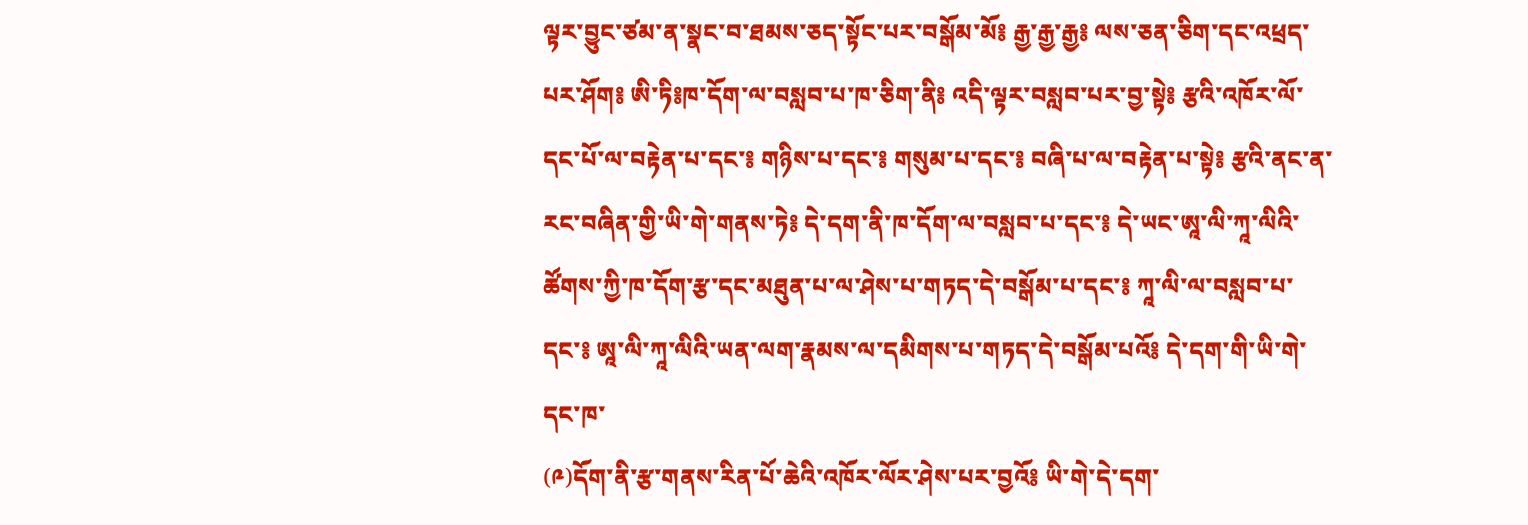ལྟར་བྱུང་ཙམ་ན་སྣང་བ་ཐམས་ཅད་སྟོང་པར་བསྒོམ་མོ༔ རྒྱ་རྒྱ་རྒྱ༔ ལས་ཅན་ཅིག་དང་འཕྲད་པར་ཤོག༔ ཨི་ཏི༔ཁ་དོག་ལ་བསླབ་པ་ཁ་ཅིག་ནི༔ འདི་ལྟར་བསླབ་པར་བྱ་སྟེ༔ རྩའི་འཁོར་ལོ་དང་པོ་ལ་བརྟེན་པ་དང་༔ གཉིས་པ་དང་༔ གསུམ་པ་དང་༔ བཞི་པ་ལ་བརྟེན་པ་སྟེ༔ རྩའི་ནང་ན་རང་བཞིན་གྱི་ཡི་གེ་གནས་ཏེ༔ དེ་དག་ནི་ཁ་དོག་ལ་བསླབ་པ་དང་༔ དེ་ཡང་ཨཱ་ལི་ཀཱ་ལིའི་ཚོགས་ཀྱི་ཁ་དོག་རྩ་དང་མཐུན་པ་ལ་ཤེས་པ་གཏད་དེ་བསྒོམ་པ་དང་༔ ཀཱ་ལི་ལ་བསླབ་པ་དང་༔ ཨཱ་ལི་ཀཱ་ལིའི་ཡན་ལག་རྣམས་ལ་དམིགས་པ་གཏད་དེ་བསྒོམ་པའོ༔ དེ་དག་གི་ཡི་གེ་དང་ཁ་
(༩)དོག་ནི་རྩ་གནས་རིན་པོ་ཆེའི་འཁོར་ལོར་ཤེས་པར་བྱའོ༔ ཡི་གེ་དེ་དག་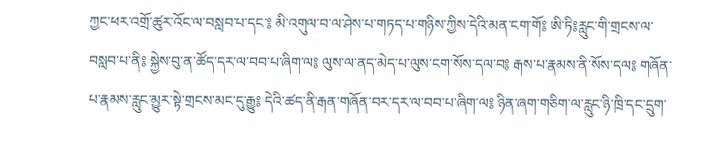ཀྱང་ཕར་འགྲོ་ཚུར་འོང་ལ་བསླབ་པ་དང་༔ མི་འགུལ་བ་ལ་ཤེས་པ་གཏད་པ་གཉིས་ཀྱིས་དེའི་མན་ངག་གོ༔ ཨི་ཏི༔རླུང་གི་གྲངས་ལ་བསླབ་པ་ནི༔ སྐྱེས་བུ་ན་ཚོད་དར་ལ་བབ་པ་ཞིག་ལ༔ ལུས་ལ་ནད་མེད་པ་ལུས་ངག་སོས་དལ་བ༔ རྒས་པ་རྣམས་ནི་སོས་དལ༔ གཞོན་པ་རྣམས་རླུང་མྱུར་སྟེ་གྲངས་མང་དུ་རྒྱུ༔ དེའི་ཚད་ནི་རྒན་གཞོན་བར་དར་ལ་བབ་པ་ཞིག་ལ༔ ཉིན་ཞག་གཅིག་ལ་རླུང་ཉི་ཁྲི་དང་དྲུག་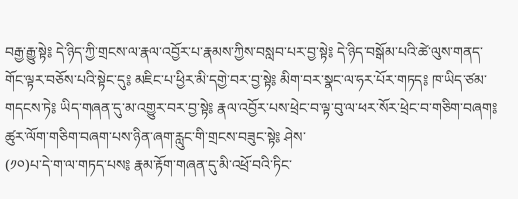བརྒྱ་རྒྱུ་སྟེ༔ དེ་ཉིད་ཀྱི་གྲངས་ལ་རྣལ་འབྱོར་པ་རྣམས་ཀྱིས་བསླབ་པར་བྱ་སྟེ༔ དེ་ཉིད་བསྒོམ་པའི་ཚེ་ལུས་གནད་གོང་ལྟར་བཅོས་པའི་སྟེང་དུ༔ མཇིང་པ་ཕྱིར་མི་དགྱེ་བར་བྱ་སྟེ༔ མིག་བར་སྣང་ལ་ཧར་པོར་གཏད༔ ཁ་ཡིད་ཙམ་གདངས་ཏེ༔ ཡིད་གཞན་དུ་མ་འགྱུར་བར་བྱ་སྟེ༔ རྣལ་འབྱོར་པས་ཕྲེང་བ་ལྟ་བུ་ལ་ཕར་སོར་ཕྲེང་བ་གཅིག་བཞག༔ ཚུར་ལོག་གཅིག་བཞག་པས་ཉིན་ཞག་རླུང་གི་གྲངས་བཟུང་སྟེ༔ ཤེས་
(༡༠)པ་དེ་ག་ལ་གཏད་པས༔ རྣམ་རྟོག་གཞན་དུ་མི་འཕྲོ་བའི་ཏིང་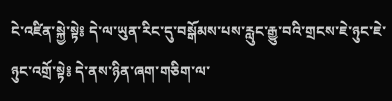ངེ་འཛིན་སྐྱེ་སྟེ༔ དེ་ལ་ཡུན་རིང་དུ་བསྒོམས་པས་རླུང་རྒྱུ་བའི་གྲངས་ཇེ་ཉུང་ཇེ་ཉུང་འགྲོ་སྟེ༔ དེ་ནས་ཉིན་ཞག་གཅིག་ལ་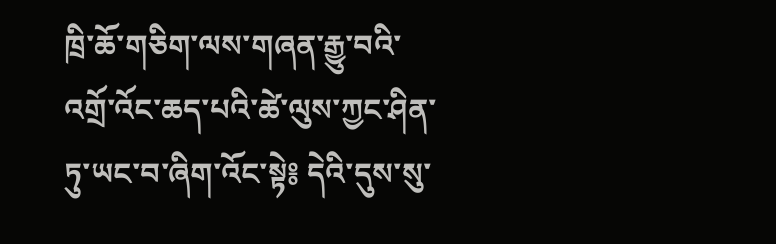ཁྲི་ཆོ་གཅིག་ལས་གཞན་རྒྱུ་བའི་འགྲོ་འོང་ཆད་པའི་ཚེ་ལུས་ཀྱང་ཤིན་ཏུ་ཡང་བ་ཞིག་འོང་སྟེ༔ དེའི་དུས་སུ་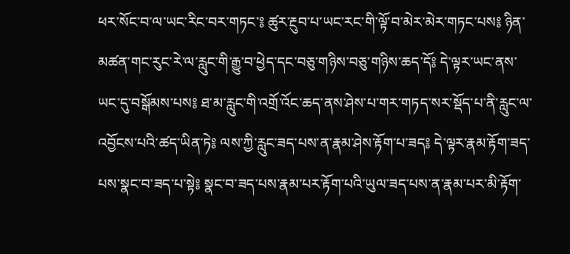ཕར་སོང་བ་ལ་ཡང་རིང་བར་གཏང་༔ ཚུར་རྔུབ་པ་ཡང་རང་གི་ལྟོ་བ་མེར་མེར་གཏང་པས༔ ཉིན་མཚན་གང་རུང་རེ་ལ་རླུང་གི་རྒྱུ་བ་ཕྱེད་དང་བཅུ་གཉིས་བཅུ་གཉིས་ཆད་དོ༔ དེ་ལྟར་ཡང་ནས་ཡང་དུ་བསྒོམས་པས༔ ཐ་མ་རླུང་གི་འགྲོ་འོང་ཆད་ནས་ཤེས་པ་གར་གཏད་སར་སྡོད་པ་ནི་རླུང་ལ་འབྱོངས་པའི་ཚད་ཡིན་ཏེ༔ ལས་ཀྱི་རླུང་ཟད་པས་ན་རྣམ་ཤེས་རྟོག་པ་ཟད༔ དེ་ལྟར་རྣམ་རྟོག་ཟད་པས་སྣང་བ་ཟད་པ་སྟེ༔ སྣང་བ་ཟད་པས་རྣམ་པར་རྟོག་པའི་ཡུལ་ཟད་པས་ན་རྣམ་པར་མི་རྟོག་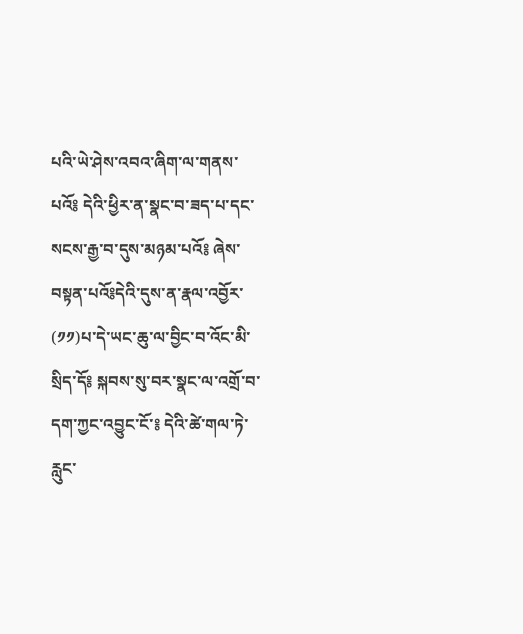པའི་ཡེ་ཤེས་འབའ་ཞིག་ལ་གནས་པའོ༔ དེའི་ཕྱིར་ན་སྣང་བ་ཟད་པ་དང་སངས་རྒྱ་བ་དུས་མཉམ་པའོ༔ ཞེས་བསྟན་པའོ༔དེའི་དུས་ན་རྣལ་འབྱོར་
(༡༡)པ་དེ་ཡང་ཆུ་ལ་བྱིང་བ་འོང་མི་སྲིད་དོ༔ སྐབས་སུ་བར་སྣང་ལ་འགྲོ་བ་དག་ཀྱང་འབྱུང་ངོ་༔ དེའི་ཚེ་གལ་ཏེ་རླུང་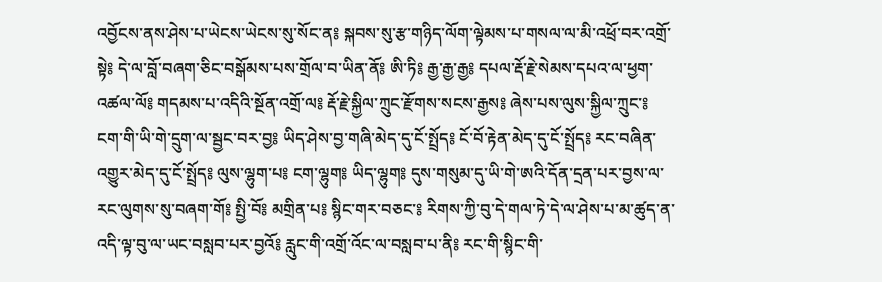འབྱོངས་ནས་ཤེས་པ་ཡེངས་ཡེངས་སུ་སོང་ན༔ སྐབས་སུ་རྩ་གཉིད་ལོག་ལྟེམས་པ་གསལ་ལ་མི་འཕྲོ་བར་འགྲོ་སྟེ༔ དེ་ལ་བློ་བཞག་ཅིང་བསྒོམས་པས་གྲོལ་བ་ཡིན་ནོ༔ ཨི་ཏི༔ རྒྱ་རྒྱ་རྒྱ༔ དཔལ་རྡོ་རྗེ་སེམས་དཔའ་ལ་ཕྱག་འཚལ་ལོ༔ གདམས་པ་འདིའི་སྔོན་འགྲོ་ལ༔ རྡོ་རྗེ་སྐྱིལ་ཀྲུང་རྫོགས་སངས་རྒྱས༔ ཞེས་པས་ལུས་སྐྱིལ་ཀྲུང་༔ ངག་གི་ཡི་གེ་དྲུག་ལ་སྦྱང་བར་བྱ༔ ཡིད་ཤེས་བྱ་གཞི་མེད་དུ་ངོ་སྤྲོད༔ ངོ་བོ་རྟེན་མེད་དུ་ངོ་སྤྲོད༔ རང་བཞིན་འགྱུར་མེད་དུ་ངོ་སྤྲོད༔ ལུས་ལྷུག་པ༔ ངག་ལྷུག༔ ཡིད་ལྷུག༔ དུས་གསུམ་དུ་ཡི་གེ་ཨའི་དོན་དྲན་པར་བྱས་ལ་རང་ལུགས་སུ་བཞག་གོ༔ སྤྱི་བོ༔ མགྲིན་པ༔ སྙིང་གར་བཅང་༔ རིགས་ཀྱི་བུ་དེ་གལ་ཏེ་དེ་ལ་ཤེས་པ་མ་ཚུད་ན་འདི་ལྟ་བུ་ལ་ཡང་བསླབ་པར་བྱའོ༔ རླུང་གི་འགྲོ་འོང་ལ་བསླབ་པ་ནི༔ རང་གི་སྙིང་གི་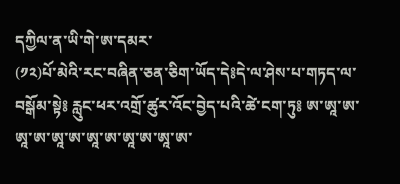དཀྱིལ་ན་ཡི་གེ་ཨ་དམར་
(༡༢)པོ་མེའི་རང་བཞིན་ཅན་ཅིག་ཡོད་དེ༔དེ་ལ་ཤེས་པ་གཏད་ལ་བསྒོམ་སྟེ༔ རླུང་ཕར་འགྲོ་ཚུར་འོང་བྱེད་པའི་ཚེ་ངག་ཏུ༔ ཨ་ཨཱ་ཨ་ཨཱ་ཨ་ཨཱ་ཨ་ཨཱ་ཨ་ཨཱ་ཨ་ཨཱ་ཨ་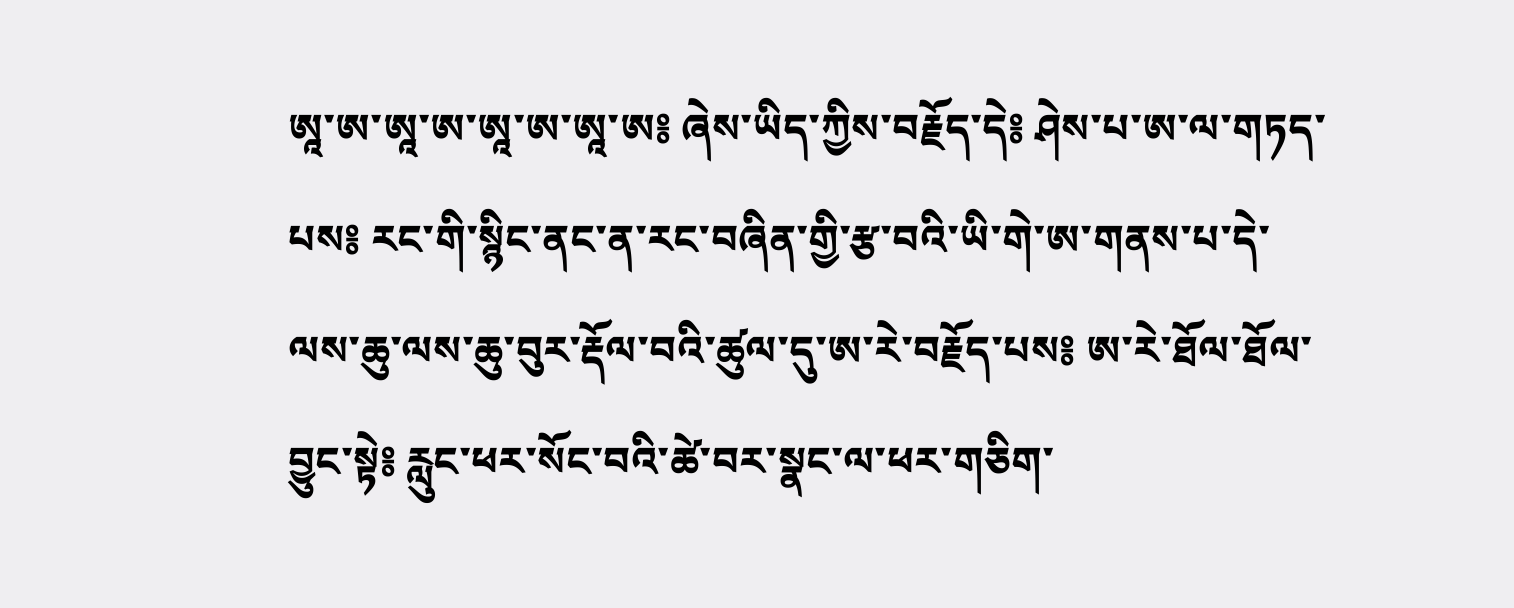ཨཱ་ཨ་ཨཱ་ཨ་ཨཱ་ཨ་ཨཱ་ཨ༔ ཞེས་ཡིད་ཀྱིས་བརྗོད་དེ༔ ཤེས་པ་ཨ་ལ་གཏད་པས༔ རང་གི་སྙིང་ནང་ན་རང་བཞིན་གྱི་རྩ་བའི་ཡི་གེ་ཨ་གནས་པ་དེ་ལས་ཆུ་ལས་ཆུ་བུར་རྡོལ་བའི་ཚུལ་དུ་ཨ་རེ་བརྗོད་པས༔ ཨ་རེ་ཐོལ་ཐོལ་བྱུང་སྟེ༔ རླུང་ཕར་སོང་བའི་ཚེ་བར་སྣང་ལ་ཕར་གཅིག་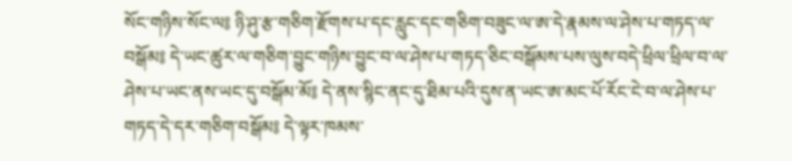སོང་གཉིས་སོང་ལ༔ ཉི་ཤུ་རྩ་གཅིག་རྫོགས་པ་དང་རླུང་དང་གཅིག་བཟུང་ལ་ཨ་དེ་རྣམས་ལ་ཤེས་པ་གཏད་ལ་བསྒོམ༔ དེ་ཡང་ཚུར་ལ་གཅིག་བྱུང་གཉིས་བྱུང་བ་ལ་ཤེས་པ་གཏད་ཅིང་བསྒོམས་པས་ལུས་བདེ་ཕྲིལ་ཕྲིལ་བ་ལ་ཤེས་པ་ཡང་ནས་ཡང་དུ་བསྒོམ་མོ༔ དེ་ནས་སྙིང་ནང་དུ་ཐིམ་པའི་དུས་ན་ཡང་ཨ་མང་པོ་རོང་ངེ་བ་ལ་ཤེས་པ་གཏད་དེ་དར་གཅིག་བསྒོམ༔ དེ་ལྟར་ཁམས་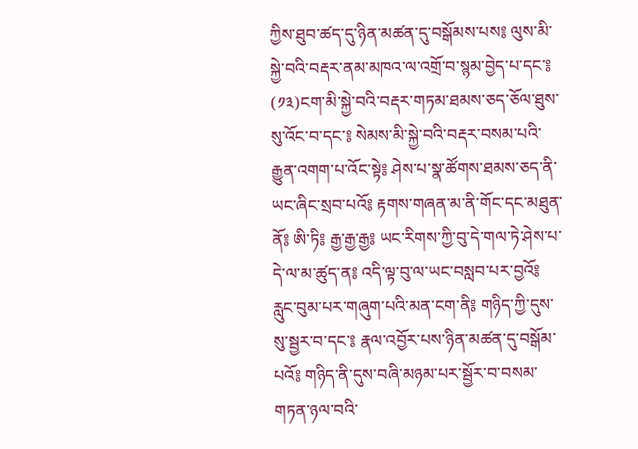ཀྱིས་ཐུབ་ཚད་དུ་ཉིན་མཚན་དུ་བསྒོམས་པས༔ ལུས་མི་སྐྱེ་བའི་བརྡར་ནམ་མཁའ་ལ་འགྲོ་བ་སྙམ་བྱེད་པ་དང་༔
(༡༣)ངག་མི་སྐྱེ་བའི་བརྡར་གཏམ་ཐམས་ཅད་ཅོལ་ཐུས་སུ་འོང་བ་དང་༔ སེམས་མི་སྐྱེ་བའི་བརྡར་བསམ་པའི་རྒྱུན་འགག་པ་འོང་སྟེ༔ ཤེས་པ་སྣ་ཚོགས་ཐམས་ཅད་ནི་ཡང་ཞིང་སྲབ་པའོ༔ རྟགས་གཞན་མ་ནི་གོང་དང་མཐུན་ནོ༔ ཨི་ཏི༔ རྒྱ་རྒྱ་རྒྱ༔ ཡང་རིགས་ཀྱི་བུ་དེ་གལ་ཏེ་ཤེས་པ་དེ་ལ་མ་ཚུད་ན༔ འདི་ལྟ་བུ་ལ་ཡང་བསླབ་པར་བྱའོ༔ རླུང་བུམ་པར་གཞུག་པའི་མན་ངག་ནི༔ གཉིད་ཀྱི་དུས་སུ་སྦྱར་བ་དང་༔ རྣལ་འབྱོར་པས་ཉིན་མཚན་དུ་བསྒོམ་པའོ༔ གཉིད་ནི་དུས་བཞི་མཉམ་པར་སྦྱོར་བ་བསམ་གཏན་ཉལ་བའི་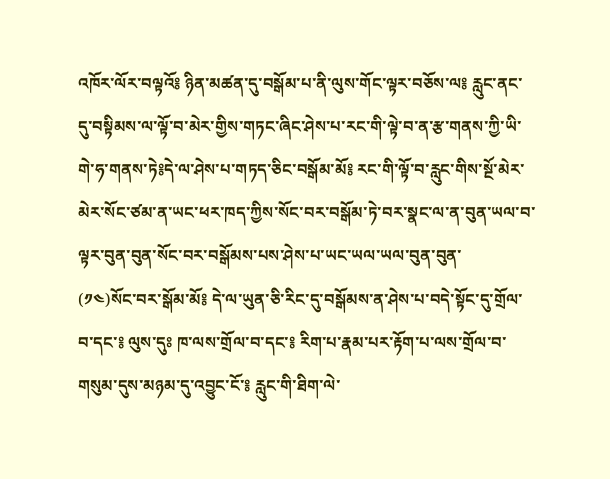འཁོར་ལོར་བལྟའོ༔ ཉིན་མཚན་དུ་བསྒོམ་པ་ནི་ལུས་གོང་ལྟར་བཅོས་ལ༔ རླུང་ནང་དུ་བསྟིམས་ལ་ལྟོ་བ་མེར་གྱིས་གཏང་ཞིང་ཤེས་པ་རང་གི་ལྟེ་བ་ན་རྩ་གནས་ཀྱི་ཡི་གེ་ཧ་གནས་ཏེ༔དེ་ལ་ཤེས་པ་གཏད་ཅིང་བསྒོམ་མོ༔ རང་གི་ལྟོ་བ་རླུང་གིས་སྔོ་མེར་མེར་སོང་ཙམ་ན་ཡང་ཕར་ཁད་ཀྱིས་སོང་བར་བསྒོམ་ཏེ་བར་སྣང་ལ་ན་བུན་ཡལ་བ་ལྟར་བུན་བུན་སོང་བར་བསྒོམས་པས་ཤེས་པ་ཡང་ཡལ་ཡལ་བུན་བུན་
(༡༤)སོང་བར་སྒོམ་མོ༔ དེ་ལ་ཡུན་ཅི་རིང་དུ་བསྒོམས་ན་ཤེས་པ་བདེ་སྟོང་དུ་གྲོལ་བ་དང་༔ ལུས་དུཿ ཁ་ལས་གྲོལ་བ་དང་༔ རིག་པ་རྣམ་པར་རྟོག་པ་ལས་གྲོལ་བ་གསུམ་དུས་མཉམ་དུ་འབྱུང་ངོ་༔ རླུང་གི་ཐིག་ལེ་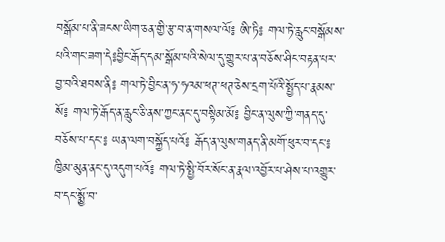བསྒོམ་པ་ནི་ཟངས་ཡིག་ཅན་གྱི་རྩ་བ་ན་གསལ་ལོ༔ ཨི་ཏི༔ གལ་ཏེ་རླུང་བསྒོམས་པའི་གང་ཟག་དེ༔བྱིང་རྒོད་དམ་སྒོམ་པའི་སེལ་དུ་གྱུར་པ་ན་བཅོས་ཤིང་བརྟན་པར་བྱ་བའི་ཐབས་ནི༔ གལ་ཏེ་བྱིང་ན་ཧ་ཧའམ་ཕཊ་ཕཊ་ཅེས་དྲག་པོའི་སྤྱོད་པ་རྣམས་སོ༔ གལ་ཏེ་རྒོད་ན་རླུང་ཅི་ནས་ཀྱང་ནང་དུ་བསྟིམ་མོ༔ བྱིང་ན་ལུས་ཀྱི་གནད་དུ་བཅོས་པ་དང་༔ ཡན་ལག་བསྐྱོད་པའོ༔ རྒོད་ན་ལུས་གནད་ནི་མགོ་ཕུར་བ་དང་༔ ཁྱིམ་མུན་ནང་དུ་འདུག་པའོ༔ གལ་ཏེ་སྤྱི་བོར་སོང་ན་རྣལ་འབྱོར་པ་ཤེས་པ་འགྱུར་བ་དང་སྨྱོ་བ་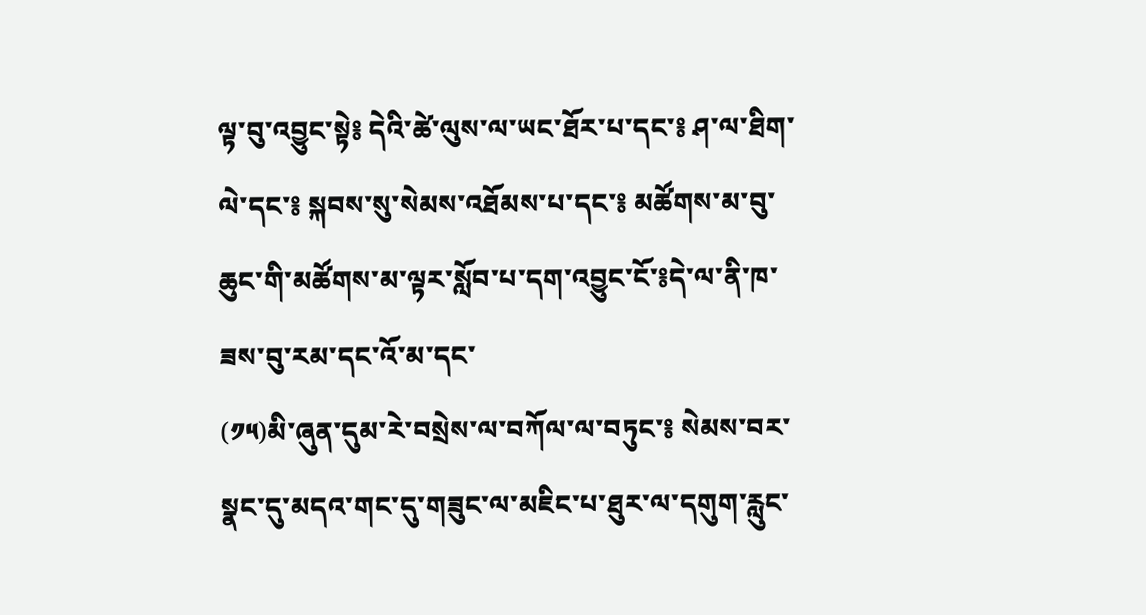ལྟ་བུ་འབྱུང་སྟེ༔ དེའི་ཚེ་ལུས་ལ་ཡང་ཐོར་པ་དང་༔ ཤ་ལ་ཐིག་ལེ་དང་༔ སྐབས་སུ་སེམས་འཐོམས་པ་དང་༔ མཚོགས་མ་བུ་ཆུང་གི་མཚོགས་མ་ལྟར་སློབ་པ་དག་འབྱུང་ངོ་༔དེ་ལ་ནི་ཁ་ཟས་བུ་རམ་དང་འོ་མ་དང་
(༡༥)མི་ཞུན་དུམ་རེ་བསྲེས་ལ་བཀོལ་ལ་བཏུང་༔ སེམས་བར་སྣང་དུ་མདའ་གང་དུ་གཟུང་ལ་མཇིང་པ་ཐུར་ལ་དགུག་རླུང་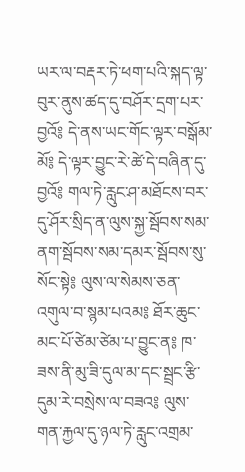ཡར་ལ་བརྡར་ཏེ་ཕག་པའི་སྐད་ལྟ་བུར་ནུས་ཚད་དུ་བཤོར་དྲག་པར་བྱའོ༔ དེ་ནས་ཡང་གོང་ལྟར་བསྒོམ་མོ༔ དེ་ལྟར་བྱུང་རེ་ཚེ་དེ་བཞིན་དུ་བྱའོ༔ གལ་ཏེ་རླུང་ཤ་མཐོངས་བར་དུ་ཤོར་སྲིད་ན་ལུས་སྐྱ་སྦོབས་སམ་ནག་སྦོབས་སམ་དམར་སྦོབས་སུ་སོང་སྟེ༔ ལུས་ལ་སེམས་ཅན་འགུལ་བ་སྙམ་པའམ༔ ཐོར་ཆུང་མང་པོ་ཙེམ་ཙེམ་པ་བྱུང་ན༔ ཁ་ཟས་ནི་མུ་ཟི་དུལ་མ་དང་སྦྲང་རྩི་དུམ་རེ་བསྲེས་ལ་བཟའ༔ ལུས་གན་རྐྱལ་དུ་ཉལ་ཏེ་རླུང་འགྲམ་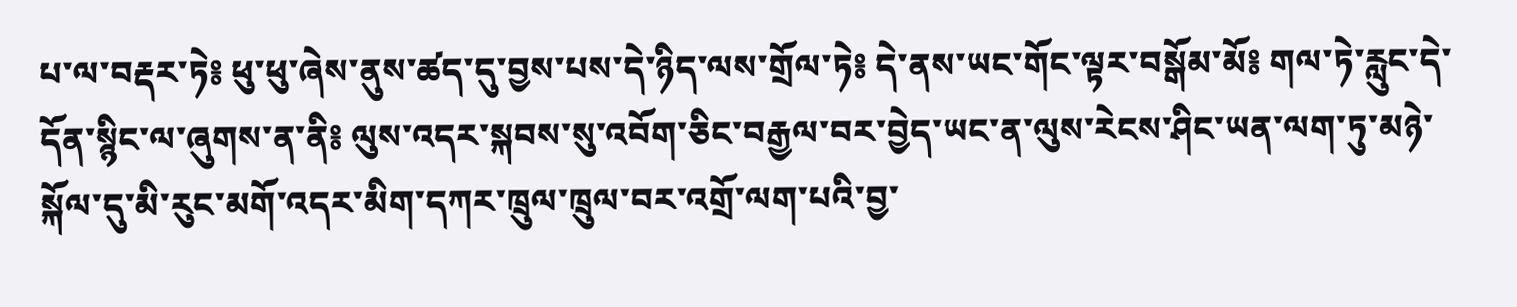པ་ལ་བརྡར་ཏེ༔ ཕུ་ཕུ་ཞེས་ནུས་ཚད་དུ་བྱས་པས་དེ་ཉིད་ལས་གྲོལ་ཏེ༔ དེ་ནས་ཡང་གོང་ལྟར་བསྒོམ་མོ༔ གལ་ཏེ་རླུང་དེ་དོན་སྙིང་ལ་ཞུགས་ན་ནི༔ ལུས་འདར་སྐབས་སུ་འབོག་ཅིང་བརྒྱལ་བར་བྱེད་ཡང་ན་ལུས་རེངས་ཤིང་ཡན་ལག་ཏུ་མཉེ་སྐོལ་དུ་མི་རུང་མགོ་འདར་མིག་དཀར་ཁྲུལ་ཁྲུལ་བར་འགྲོ་ལག་པའི་བྱ་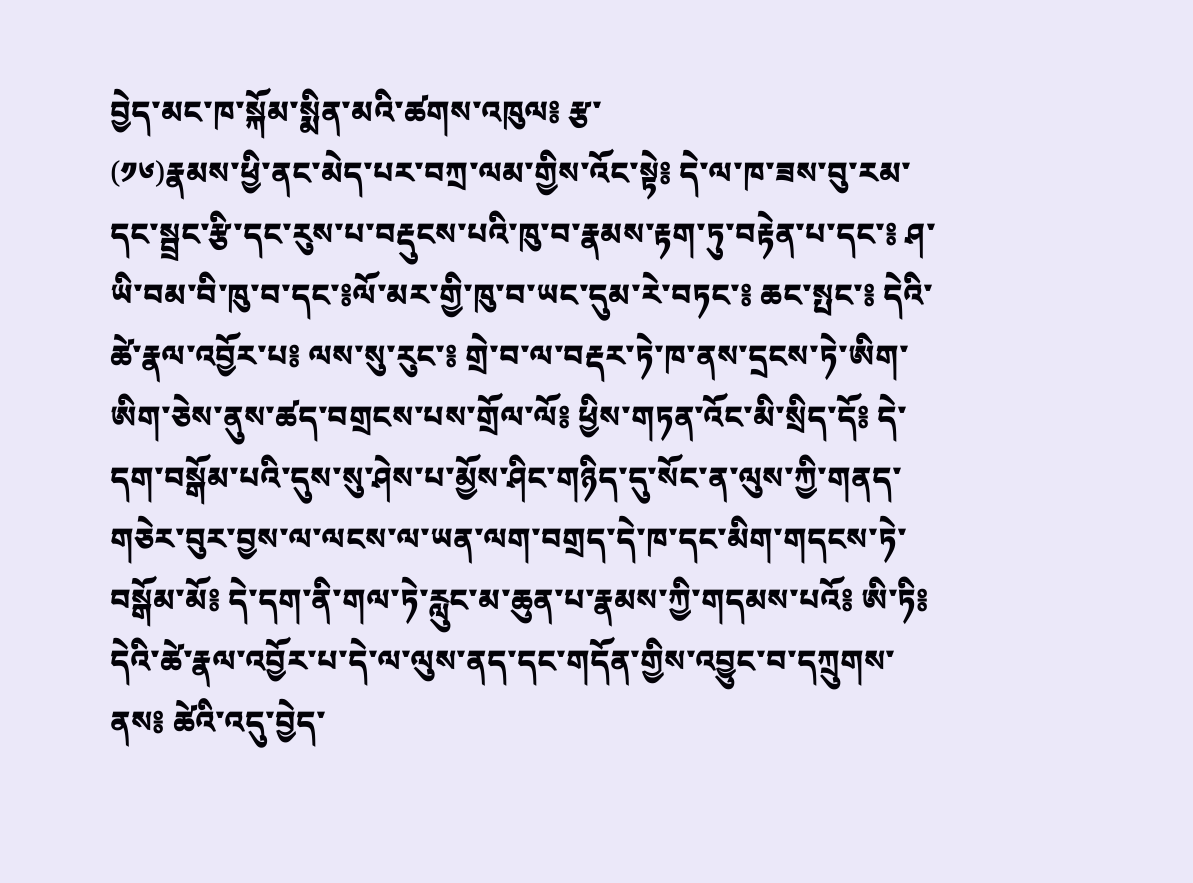བྱེད་མང་ཁ་སྐོམ་སྨིན་མའི་ཚགས་འཁུལ༔ རྩ་
(༡༦)རྣམས་ཕྱི་ནང་མེད་པར་བཀྲ་ལམ་གྱིས་འོང་སྟེ༔ དེ་ལ་ཁ་ཟས་བུ་རམ་དང་སྦྲང་རྩི་དང་རུས་པ་བརྡུངས་པའི་ཁུ་བ་རྣམས་རྟག་ཏུ་བརྟེན་པ་དང་༔ ཤ་ཡི་བམ་བི་ཁུ་བ་དང་༔ལོ་མར་གྱི་ཁུ་བ་ཡང་དུམ་རེ་བཏང་༔ ཆང་སྤང་༔ དེའི་ཚེ་རྣལ་འབྱོར་པ༔ ལས་སུ་རུང་༔ གྲེ་བ་ལ་བརྡར་ཏེ་ཁ་ནས་དྲངས་ཏེ་ཨིག་ཨིག་ཅེས་ནུས་ཚད་བགྲངས་པས་གྲོལ་ལོ༔ ཕྱིས་གཏན་འོང་མི་སྲིད་དོ༔ དེ་དག་བསྒོམ་པའི་དུས་སུ་ཤེས་པ་མྱོས་ཤིང་གཉིད་དུ་སོང་ན་ལུས་ཀྱི་གནད་གཅེར་བུར་བྱས་ལ་ལངས་ལ་ཡན་ལག་བགྲད་དེ་ཁ་དང་མིག་གདངས་ཏེ་བསྒོམ་མོ༔ དེ་དག་ནི་གལ་ཏེ་རླུང་མ་ཆུན་པ་རྣམས་ཀྱི་གདམས་པའོ༔ ཨི་ཏི༔ དེའི་ཚེ་རྣལ་འབྱོར་པ་དེ་ལ་ལུས་ནད་དང་གདོན་གྱིས་འབྱུང་བ་དཀྲུགས་ནས༔ ཚེའི་འདུ་བྱེད་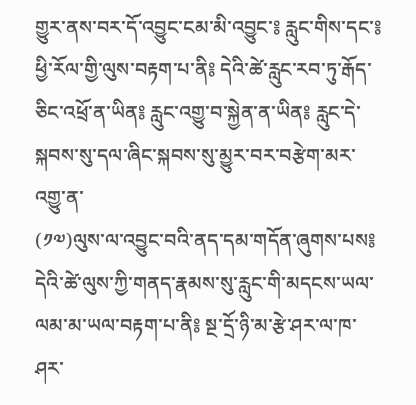གྱུར་ནས་བར་དོ་འབྱུང་ངམ་མི་འབྱུང་༔ རླུང་གིས་དང་༔ ཕྱི་རོལ་གྱི་ལུས་བརྟག་པ་ནི༔ དེའི་ཚེ་རླུང་རབ་ཏུ་རྒོད་ཅིང་འཕྲོ་ན་ཡིན༔ རླུང་འགྱུ་བ་སྐྱེན་ན་ཡིན༔ རླུང་དེ་སྐབས་སུ་དལ་ཞིང་སྐབས་སུ་མྱུར་བར་བརྩེག་མར་འགྱུ་ན་
(༡༧)ལུས་ལ་འབྱུང་བའི་ནད་དམ་གདོན་ཞུགས་པས༔ དེའི་ཚེ་ལུས་ཀྱི་གནད་རྣམས་སུ་རླུང་གི་མདངས་ཡལ་ལམ་མ་ཡལ་བརྟག་པ་ནི༔ སྔ་དྲོ་ཉི་མ་རྩེ་ཤར་ལ་ཁ་ཤར་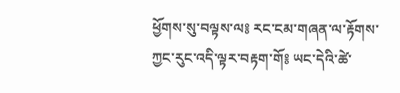ཕྱོགས་སུ་བལྟས་ལ༔ རང་ངམ་གཞན་ལ་རྟོགས་ཀྱང་རུང་འདི་ལྟར་བརྟག་གོ༔ ཡང་དེའི་ཚེ་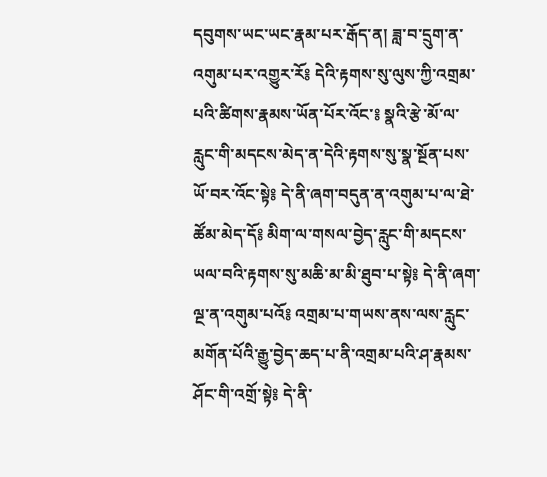དབུགས་ཡང་ཡང་རྣམ་པར་རྒོད་ན། ཟླ་བ་དྲུག་ན་འགུམ་པར་འགྱུར་རོ༔ དེའི་རྟགས་སུ་ལུས་ཀྱི་འགྲམ་པའི་ཚིགས་རྣམས་ཡོན་པོར་འོང་༔ སྣའི་རྩེ་མོ་ལ་རླུང་གི་མདངས་མེད་ན་དེའི་རྟགས་སུ་སྣ་སྔོན་པས་ཡོ་བར་འོང་སྟེ༔ དེ་ནི་ཞག་བདུན་ན་འགུམ་པ་ལ་ཐེ་ཚོམ་མེད་དོ༔ མིག་ལ་གསལ་བྱེད་རླུང་གི་མདངས་ཡལ་བའི་རྟགས་སུ་མཆི་མ་མི་ཐུབ་པ་སྟེ༔ དེ་ནི་ཞག་ལྔ་ན་འགུམ་པའོ༔ འགྲམ་པ་གཡས་ནས་ལས་རླུང་མགོན་པོའི་རྒྱུ་བྱེད་ཆད་པ་ནི་འགྲམ་པའི་ཤ་རྣམས་ཤོང་གི་འགྲོ་སྟེ༔ དེ་ནི་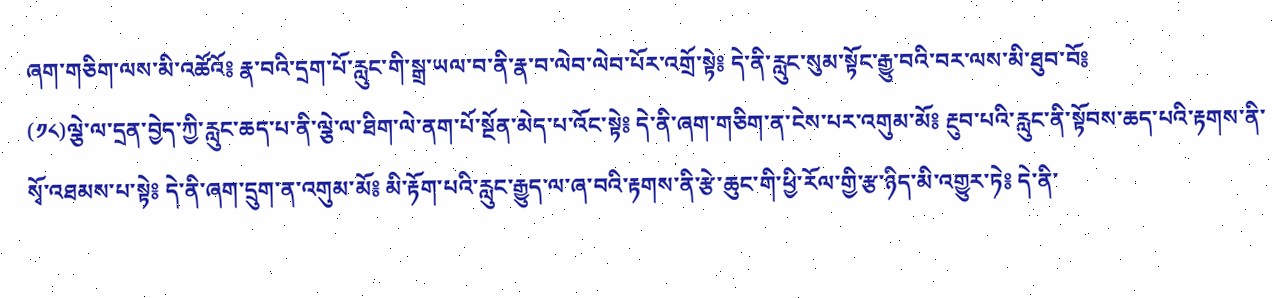ཞག་གཅིག་ལས་མི་འཚོའོ༔ རྣ་བའི་དྲག་པོ་རླུང་གི་སྒྲ་ཡལ་བ་ནི་རྣ་བ་ལེབ་ལེབ་པོར་འགྲོ་སྟེ༔ དེ་ནི་རླུང་སུམ་སྟོང་རྒྱུ་བའི་བར་ལས་མི་ཐུབ་བོ༔
(༡༨)ལྕེ་ལ་དྲན་བྱེད་ཀྱི་རླུང་ཆད་པ་ནི་ལྕེ་ལ་ཐིག་ལེ་ནག་པོ་སྔོན་མེད་པ་འོང་སྟེ༔ དེ་ནི་ཞག་གཅིག་ན་ངེས་པར་འགུམ་མོ༔ རྔུབ་པའི་རླུང་ནི་སྟོབས་ཆད་པའི་རྟགས་ནི་སྭོ་འཐམས་པ་སྟེ༔ དེ་ནི་ཞག་དྲུག་ན་འགུམ་མོ༔ མི་རྟོག་པའི་རླུང་རྒྱུད་ལ་ཞ་བའི་རྟགས་ནི་རྩེ་ཆུང་གི་ཕྱི་རོལ་གྱི་རྩ་ཉིད་མི་འགྱུར་ཏེ༔ དེ་ནི་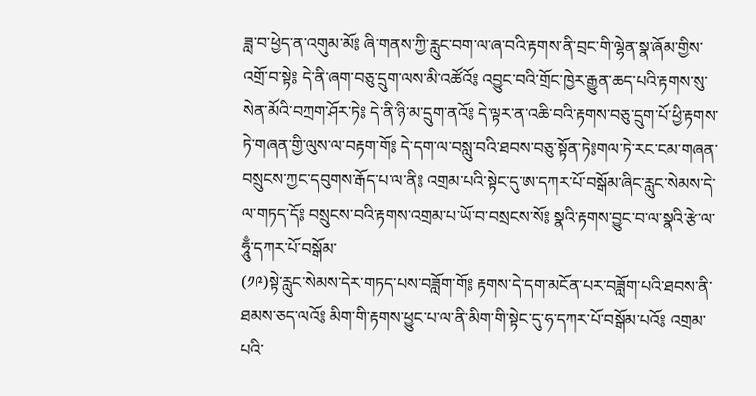ཟླ་བ་ཕྱེད་ན་འགུམ་མོ༔ ཞི་གནས་ཀྱི་རླུང་བག་ལ་ཞ་བའི་རྟགས་ནི་བྲང་གི་ལྷེན་སྣ་ཞོམ་གྱིས་འགྲོ་བ་སྟེ༔ དེ་ནི་ཞག་བཅུ་དྲུག་ལས་མི་འཚོའོ༔ འབྱུང་བའི་གྲོང་ཁྱེར་རྒྱུན་ཆད་པའི་རྟགས་སུ་སེན་མོའི་བཀྲག་ཤོར་ཏེ༔ དེ་ནི་ཉི་མ་དྲུག་ནའོ༔ དེ་ལྟར་ན་འཆི་བའི་རྟགས་བཅུ་དྲུག་པོ་ཕྱི་རྟགས་ཏེ་གཞན་གྱི་ལུས་ལ་བརྟག་གོ༔ དེ་དག་ལ་བསླུ་བའི་ཐབས་བཅུ་སྟོན་ཏེ༔གལ་ཏེ་རང་ངམ་གཞན་བསྲུངས་ཀྱང་དབུགས་རྒོད་པ་ལ་ནི༔ འགྲམ་པའི་སྟེང་དུ་ཨ་དཀར་པོ་བསྒོམ་ཞིང་རླུང་སེམས་དེ་ལ་གཏད་དོ༔ བསྲུངས་བའི་རྟགས་འགྲམ་པ་ཡོ་བ་བསྲངས་སོ༔ སྣའི་རྟགས་བྱུང་བ་ལ་སྣའི་རྩེ་ལ་ཧཱུྃ་དཀར་པོ་བསྒོམ་
(༡༩)སྟེ་རླུང་སེམས་དེར་གཏད་པས་བཟློག་གོ༔ རྟགས་དེ་དག་མངོན་པར་བཟློག་པའི་ཐབས་ནི་ཐམས་ཅད་ལའོ༔ མིག་གི་རྟགས་ཕྱུང་པ་ལ་ནི་མིག་གི་སྟེང་དུ་ཧ་དཀར་པོ་བསྒོམ་པའོ༔ འགྲམ་པའི་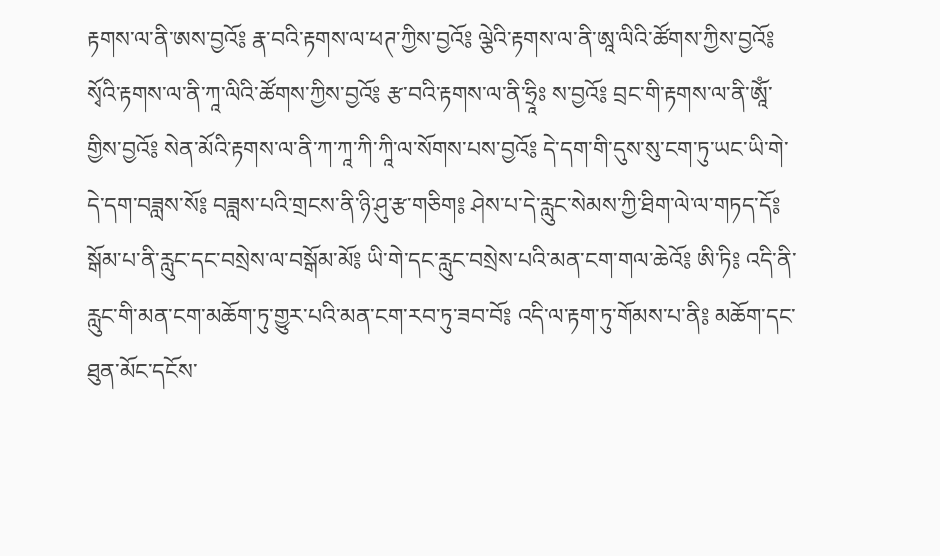རྟགས་ལ་ནི་ཨས་བྱའོ༔ རྣ་བའི་རྟགས་ལ་ཕཊ་ཀྱིས་བྱའོ༔ ལྕེའི་རྟགས་ལ་ནི་ཨཱ་ལིའི་ཚོགས་ཀྱིས་བྱའོ༔ སྭོའི་རྟགས་ལ་ནི་ཀཱ་ལིའི་ཚོགས་ཀྱིས་བྱའོ༔ རྩ་བའི་རྟགས་ལ་ནི་ཧྲཱིཿ ས་བྱའོ༔ བྲང་གི་རྟགས་ལ་ནི་ཨཱོཾ་གྱིས་བྱའོ༔ སེན་མོའི་རྟགས་ལ་ནི་ཀ་ཀཱ་ཀི་ཀཱི་ལ་སོགས་པས་བྱའོ༔ དེ་དག་གི་དུས་སུ་ངག་ཏུ་ཡང་ཡི་གེ་དེ་དག་བཟླས་སོ༔ བཟླས་པའི་གྲངས་ནི་ཉི་ཤུ་རྩ་གཅིག༔ ཤེས་པ་དེ་རླུང་སེམས་ཀྱི་ཐིག་ལེ་ལ་གཏད་དོ༔ སྒོམ་པ་ནི་རླུང་དང་བསྲེས་ལ་བསྒོམ་མོ༔ ཡི་གེ་དང་རླུང་བསྲེས་པའི་མན་ངག་གལ་ཆེའོ༔ ཨི་ཏི༔ འདི་ནི་རླུང་གི་མན་ངག་མཆོག་ཏུ་གྱུར་པའི་མན་ངག་རབ་ཏུ་ཟབ་བོ༔ འདི་ལ་རྟག་ཏུ་གོམས་པ་ནི༔ མཆོག་དང་ཐུན་མོང་དངོས་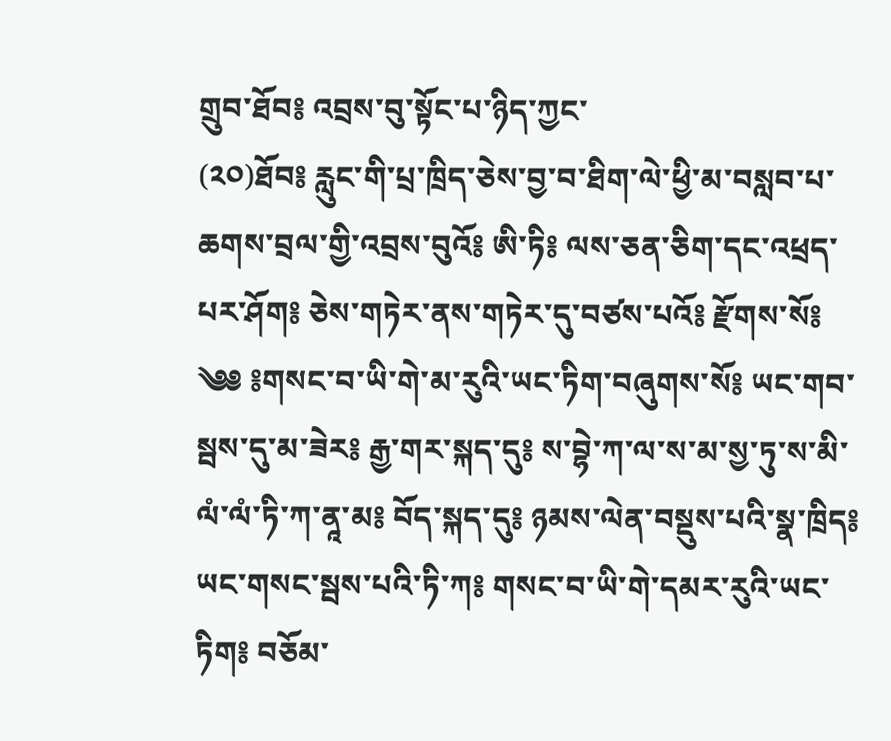གྲུབ་ཐོབ༔ འབྲས་བུ་སྟོང་པ་ཉིད་ཀྱང་
(༢༠)ཐོབ༔ རླུང་གི་པྲ་ཁྲིད་ཅེས་བྱ་བ་ཐིག་ལེ་ཕྱི་མ་བསླབ་པ་ཆགས་བྲལ་གྱི་འབྲས་བུའོ༔ ཨི་ཏི༔ ལས་ཅན་ཅིག་དང་འཕྲད་པར་ཤོག༔ ཅེས་གཏེར་ནས་གཏེར་དུ་བཙས་པའོ༔ རྫོགས་སོ༔ ༄༅ ༔གསང་བ་ཡི་གེ་མ་རུའི་ཡང་ཏིག་བཞུགས་སོ༔ ཡང་གབ་སྦས་དུ་མ་ཟེར༔ རྒྱ་གར་སྐད་དུ༔ ས་བྷེ་ཀ་ལ་ས་མ་སྱ་ཏུ་ས་མི་ལཾ་ལཾ་ཏི་ཀ་ནཱ་མ༔ བོད་སྐད་དུ༔ ཉམས་ལེན་བསྡུས་པའི་སྣ་ཁྲིད༔ ཡང་གསང་སྦས་པའི་ཏི་ཀ༔ གསང་བ་ཡི་གེ་དམར་རུའི་ཡང་ཏིག༔ བཅོམ་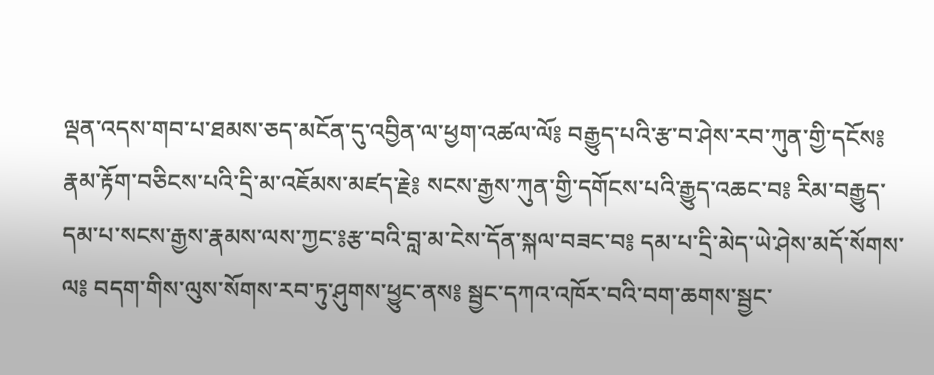ལྡན་འདས་གབ་པ་ཐམས་ཅད་མངོན་དུ་འབྱིན་ལ་ཕྱག་འཚལ་ལོ༔ བརྒྱུད་པའི་རྩ་བ་ཤེས་རབ་ཀུན་གྱི་དངོས༔ རྣམ་རྟོག་བཅིངས་པའི་དྲི་མ་འཇོམས་མཛད་རྗེ༔ སངས་རྒྱས་ཀུན་གྱི་དགོངས་པའི་རྒྱུད་འཆང་བ༔ རིམ་བརྒྱུད་དམ་པ་སངས་རྒྱས་རྣམས་ལས་ཀྱང་༔རྩ་བའི་བླ་མ་ངེས་དོན་སྐལ་བཟང་བ༔ དམ་པ་དྲི་མེད་ཡེ་ཤེས་མདོ་སོགས་ལ༔ བདག་གིས་ལུས་སོགས་རབ་ཏུ་ཤུགས་ཕྱུང་ནས༔ སྦྱང་དཀའ་འཁོར་བའི་བག་ཆགས་སྦྱང་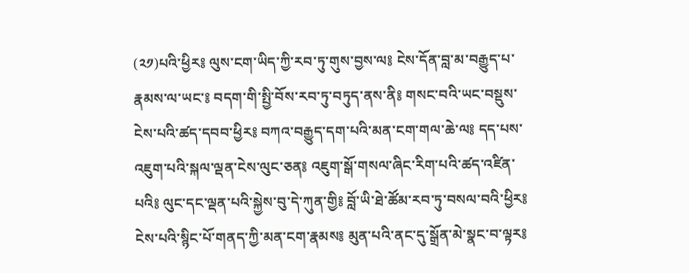(༢༡)པའི་ཕྱིར༔ ལུས་ངག་ཡིད་ཀྱི་རབ་ཏུ་གུས་བྱས་ལ༔ ངེས་དོན་བླ་མ་བརྒྱུད་པ་རྣམས་ལ་ཡང་༔ བདག་གི་སྤྱི་བོས་རབ་ཏུ་བཏུད་ནས་ནི༔ གསང་བའི་ཡང་བསྡུས་ངེས་པའི་ཚད་དབབ་ཕྱིར༔ བཀའ་བརྒྱུད་དག་པའི་མན་ངག་གལ་ཆེ་ལ༔ དད་པས་འཇུག་པའི་སྐལ་ལྡན་ངེས་ལུང་ཅན༔ འཇུག་སྒོ་གསལ་ཞིང་རིག་པའི་ཚད་འཛིན་པའི༔ ལུང་དང་ལྡན་པའི་སྐྱེས་བུ་དེ་ཀུན་གྱི༔ བློ་ཡི་ཐེ་ཚོམ་རབ་ཏུ་བསལ་བའི་ཕྱིར༔ ངེས་པའི་སྙིང་པོ་གནད་ཀྱི་མན་ངག་རྣམས༔ མུན་པའི་ནང་དུ་སྒྲོན་མེ་སྣང་བ་ལྟར༔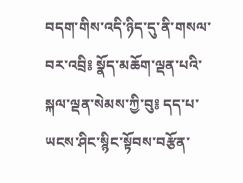བདག་གིས་འདི་ཉིད་དུ་ནི་གསལ་བར་འབྲི༔ སྣོད་མཆོག་ལྡན་པའི་སྐལ་ལྡན་སེམས་ཀྱི་བུ༔ དད་པ་ཡངས་ཤིང་སྙིང་སྟོབས་བརྩོན་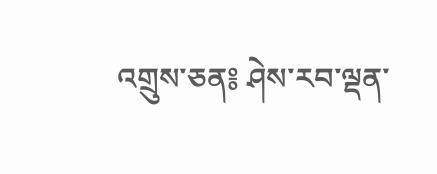འགྲུས་ཅན༔ ཤེས་རབ་ལྡན་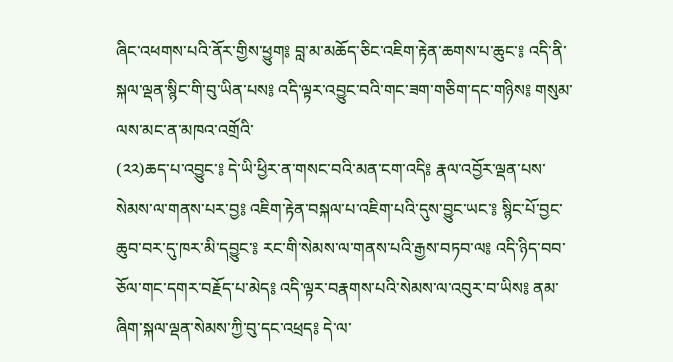ཞིང་འཕགས་པའི་ནོར་གྱིས་ཕྱུག༔ བླ་མ་མཆོད་ཅིང་འཇིག་རྟེན་ཆགས་པ་ཆུང་༔ འདི་ནི་སྐལ་ལྡན་སྙིང་གི་བུ་ཡིན་པས༔ འདི་ལྟར་འབྱུང་བའི་གང་ཟག་གཅིག་དང་གཉིས༔ གསུམ་ལས་མང་ན་མཁའ་འགྲོའི་
(༢༢)ཆད་པ་འབྱུང་༔ དེ་ཡི་ཕྱིར་ན་གསང་བའི་མན་ངག་འདི༔ རྣལ་འབྱོར་ལྡན་པས་སེམས་ལ་གནས་པར་བྱ༔ འཇིག་རྟེན་བསྐལ་པ་འཇིག་པའི་དུས་བྱུང་ཡང་༔ སྙིང་པོ་བྱང་ཆུབ་བར་དུ་ཁར་མི་དབྱུང་༔ རང་གི་སེམས་ལ་གནས་པའི་རྒྱས་བཏབ་ལ༔ འདི་ཉིད་བབ་ཅོལ་གང་དགར་བརྗོད་པ་མེད༔ འདི་ལྟར་བརྣགས་པའི་སེམས་ལ་འབུར་བ་ཡིས༔ ནམ་ཞིག་སྐལ་ལྡན་སེམས་ཀྱི་བུ་དང་འཕྲད༔ དེ་ལ་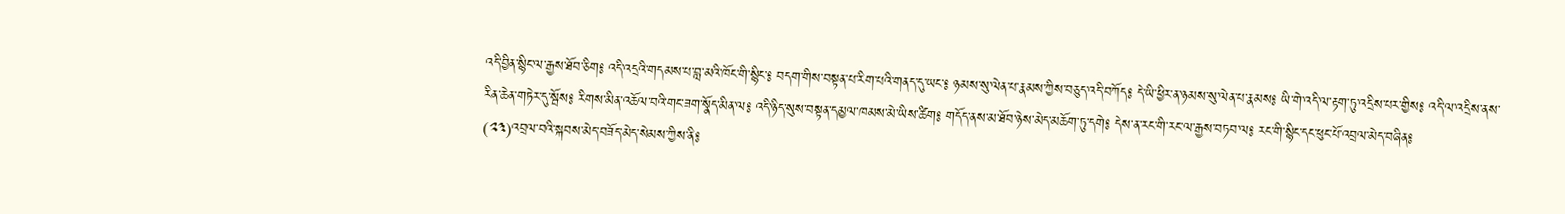འདི་བྱིན་སྙིང་ལ་རྒྱས་ཐོབ་ཅིག༔ འདི་འདྲའི་གདམས་པ་བླ་མའི་ཁོང་གི་སྙིང་༔ བདག་གིས་བསྟན་པ་རིག་པའི་གནད་དུ་ཡང་༔ ཉམས་སུ་ལེན་པ་རྣམས་ཀྱིས་བཅུད་འདི་བཀོད༔ དེ་ཡི་ཕྱིར་ན་ཉམས་སུ་ལེན་པ་རྣམས༔ ཡི་གེ་འདི་ལ་རྟག་ཏུ་འདྲིས་པར་གྱིས༔ འདི་ལ་འདྲིས་ནས་རིན་ཆེན་གཏེར་དུ་སྦོས༔ རིགས་མིན་འཆོལ་བའི་གང་ཟག་སྣོད་མིན་ལ༔ འདི་ཉིད་སུས་བསྟན་དམྱལ་ཁམས་མེ་ཡིས་ཚིག༔ གདོད་ནས་མ་ཐོབ་ཉེས་མེད་མཆོག་ཏུ་དགེ༔ དེས་ན་རང་གི་རང་ལ་རྒྱས་བཏབ་ལ༔ རང་གི་སྙིང་དང་ཕུང་པོ་འབྲལ་མེད་བཞིན༔
(༢༣)འབྲལ་བའི་སྐབས་མེད་བཟོད་མེད་སེམས་ཀྱིས་ནི༔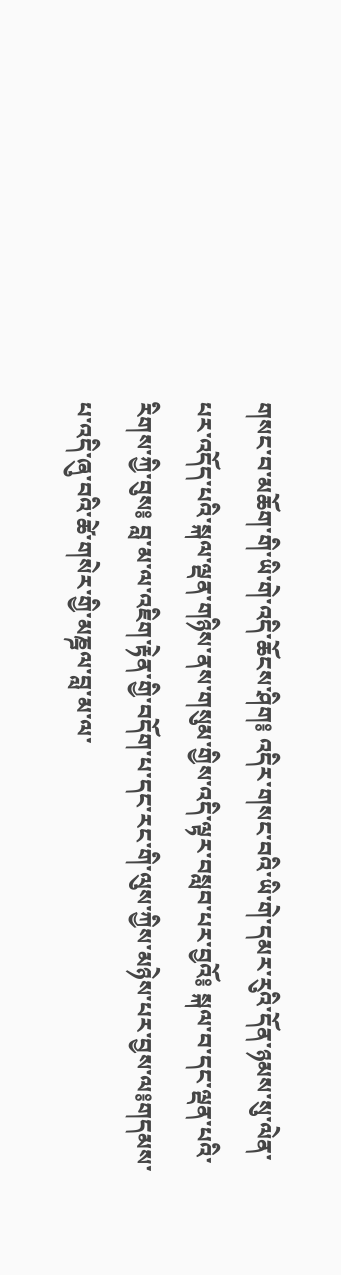གསང་བ་མཆོག་གི་ཡི་གེ་འདི་ཆོངས་ཤིག༔ འདིར་གསང་བའི་ཡི་གེ་དམར་རུའི་དོན་ཉམས་སུ་ལེན་པར་འདོད་པའི་སྐལ་ལྡན་གཉིས་ནས་གསུམ་གྱིས་འདི་ལྟར་བསླབ་པར་བྱའོ༔ སྐལ་བ་དང་ལྡན་པའི་རིགས་ཀྱི་བུས༔ བླ་མ་ལ་འཇིག་རྟེན་གྱི་བདོག་པ་དང་རང་གི་ལུས་ཀྱིས་མཉེས་པར་བྱས་ལ༔གདམས་པ་འདི་ཞུ་བའི་ཚེ་གསེར་གྱི་མཎྜལ་བླ་མ་ལ་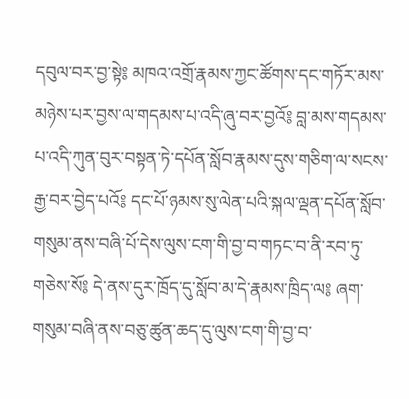དབུལ་བར་བྱ་སྟེ༔ མཁའ་འགྲོ་རྣམས་ཀྱང་ཚོགས་དང་གཏོར་མས་མཉེས་པར་བྱས་ལ་གདམས་པ་འདི་ཞུ་བར་བྱའོ༔ བླ་མས་གདམས་པ་འདི་ཀུན་བུར་བསྟན་ཏེ་དཔོན་སློབ་རྣམས་དུས་གཅིག་ལ་སངས་རྒྱ་བར་བྱེད་པའོ༔ དང་པོ་ཉམས་སུ་ལེན་པའི་སྐལ་ལྡན་དཔོན་སློབ་གསུམ་ནས་བཞི་པོ་དེས་ལུས་ངག་གི་བྱ་བ་གཏང་བ་ནི་རབ་ཏུ་གཅེས་སོ༔ དེ་ནས་དུར་ཁྲོད་དུ་སློབ་མ་དེ་རྣམས་ཁྲིད་ལ༔ ཞག་གསུམ་བཞི་ནས་བཅུ་ཚུན་ཆད་དུ་ལུས་ངག་གི་བྱ་བ་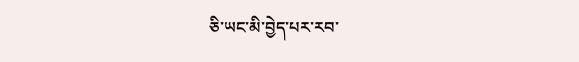ཅི་ཡང་མི་བྱེད་པར་རབ་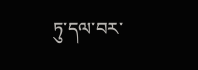ཏུ་དལ་བར་